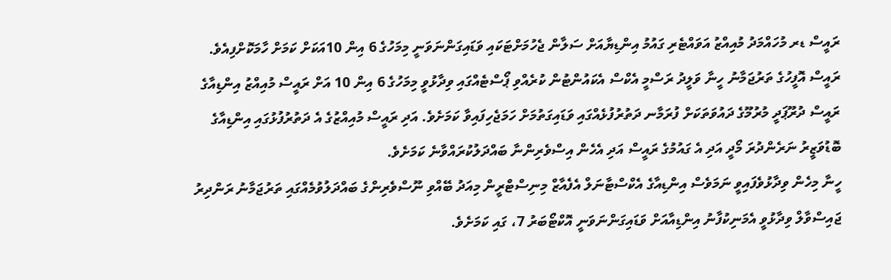ރައީސް ޑރ މުހައްމަދު މުއިއްޒު އަވައްޓެރި ގައުމު އިންޑިޔާއަށް ސަލާން ޖެހުމަށްޓަކައި ވަޑައިގަންނަވަނީ މިމަހުގެ 6 އިން 10އަކަށް ކަމަށް ހާމަކޮށްފިއެވެ.
ރައީސް އޮފީހުގެ ތަރުޖަމާނު ހީނާ ވަލީދު ރަސްމީ އެކްސް އެކައުންޓުން ކުރެއްވި ޕޯސްޓެއްގައި ވިދާޅުވީ މިމަހުގެ 6 އިން 10 އަށް ރައީސް މުއިއްޒު އިންޑިއާގެ ރައީސް ދުރޫޕަދީ މުރުމޫގެ ދައުވަތަކަށް ފުރަމާނ ދަތުރުފުޅެއްގައި ވަޑައިގަތުމަށް ހަމަޖެހިފައިވާ ކަމަށެވެ. އަދި ރައީސް މުއިއްޒުގެ އެ ދަތުރުފުޅުގައި އިންޑިއާގެ ބޮޑުވަޒީރު ނަރެންދުރަ މޯދީ އަދި އެ ގައުމުގެ ރައީސް އަދި އެހެން އިސްވެރިންނާ ބައްދަލުކުރައްވާނެ ކަމަށެވެ.
ހީނާ މިހެން ވިދާޅުވެފައިވީ ނަމަވެސް އިންޑިއާގެ އެކްސްޓާނަލް އެފެއާޒް މިނިސްޓްރީން މިއަދު ބޭއްވި ނޫސްވެރިންގެ ބައްދަލުވުމެއްގައި ތަރުޖަމާނު ރަންދިރު ޖައިސްވާލް ވިދާޅުވީ އެމަނިކުފާނު އިންޑިއާއަށް ވަޑައިގަންނަވަނީ އޮކްޓޯބަރު 7، ގައި ކަމަށެވެ.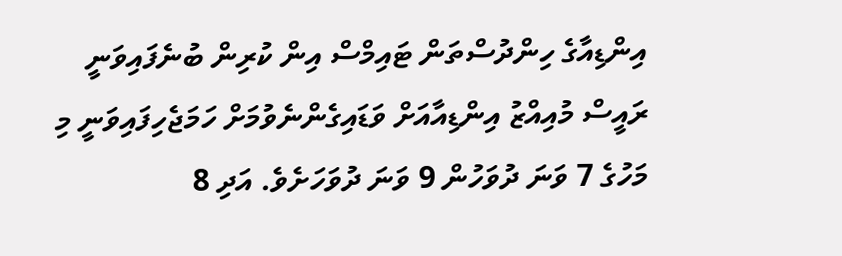އިންޑިއާގެ ހިންދުސްތަން ޓައިމްސް އިން ކުރިން ބުނެފައިވަނީ ރައީސް މުއިއްޒު އިންޑިއާއަށް ވަޑައިގެންނެވުމަށް ހަމަޖެހިފައިވަނީ މި މަހުގެ 7 ވަނަ ދުވަހުން 9 ވަނަ ދުވަހަށެވެ. އަދި 8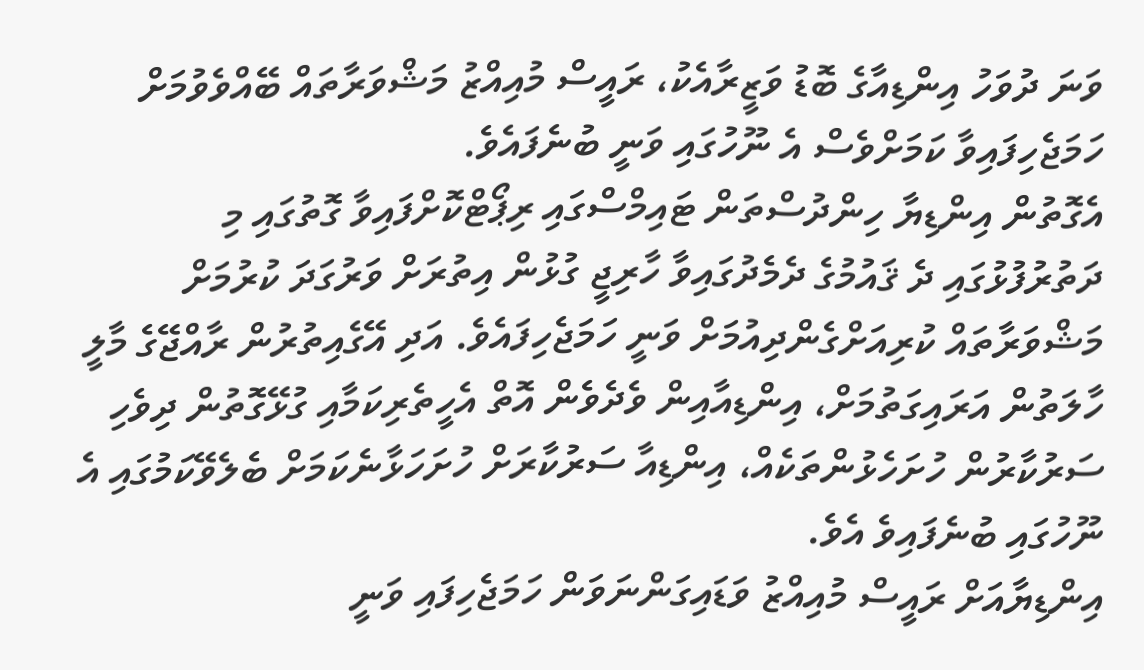ވަނަ ދުވަހު އިންޑިއާގެ ބޮޑު ވަޒީރާއެކު، ރައީސް މުއިއްޒު މަޝްވަރާތައް ބޭއްވެވުމަށް ހަމަޖެހިފައިވާ ކަމަށްވެސް އެ ނޫހުގައި ވަނީ ބުނެފައެވެ.
އެގޮތުން އިންޑިޔާ ހިންދުސްތަން ޓައިމްސްގައި ރިޕޯޓްކޮށްފައިވާ ގޮތުގައި މި ދަތުރުފުޅުގައި ދެ ޤައުމުގެ ދެމެދުގައިވާ ހާރިޖީ ގުޅުން އިތުރަށް ވަރުގަދަ ކުރުމަށް މަޝްވަރާތައް ކުރިއަށްގެންދިއުމަށް ވަނީ ހަމަޖެހިފައެވެ. އަދި އޭގެއިތުރުން ރާއްޖޭގެ މާލީ ހާލަތުން އަރައިގަތުމަށް، އިންޑިއާއިން ވެދެވެން އޮތް އެހީތެރިކަމާއި ގުޅޭގޮތުން ދިވެހި ސަރުކާރުން ހުށަހެޅުންތަކެއް، އިންޑިއާ ސަރުކާރަށް ހުށަހަޅާނެކަމަށް ބެލެވޭކަމުގައި އެ ނޫހުގައި ބުނެފައިވެ އެވެ.
އިންޑިޔާއަށް ރައީސް މުއިއްޒު ވަޑައިގަންނަވަން ހަމަޖެހިފައި ވަނީ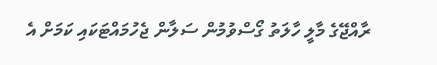ރާއްޖޭގެ މާލީ ހާލަތު ގޯސްވުމުން ސަލާން ޖެހުމައްޓަކައި ކަމަށް އެ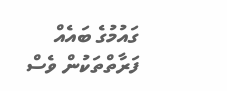ގައުމުގެ ބައެއް ފަރާތްތަކުން ވެސް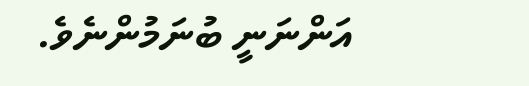އަންނަނީ ބުނަމުންނެވެ.